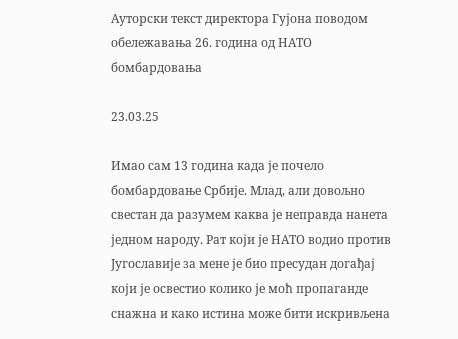Ауторски текст директора Гујона поводом обележавања 26. година од НАТО бомбардовања

23.03.25

Имао сам 13 година када је почело бомбардовање Србије. Млад, али довољно свестан да разумем каква је неправда нанета једном народу. Рат који је НАТО водио против Југославије за мене је био пресудан догађај који је освестио колико је моћ пропаганде снажна и како истина може бити искривљена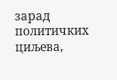зарад политичких циљева,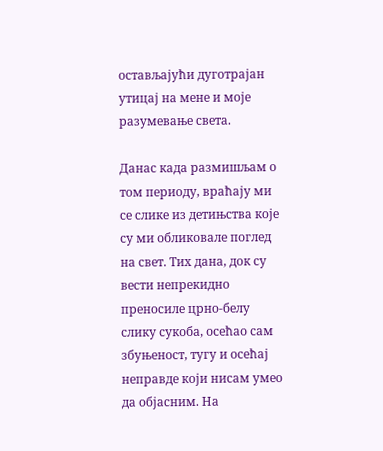остављајући дуготрајан утицај на мене и моје разумевање света.

Данас када размишљам о том периоду, враћају ми се слике из детињства које су ми обликовале поглед на свет. Тих дана, док су вести непрекидно преносиле црно-белу слику сукоба, осећао сам збуњеност, тугу и осећај неправде који нисам умео да објасним. На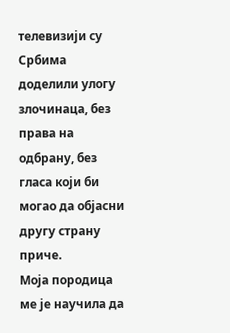телевизији су Србима доделили улогу злочинаца, без права на одбрану, без гласа који би могао да објасни другу страну приче.
Моја породица ме је научила да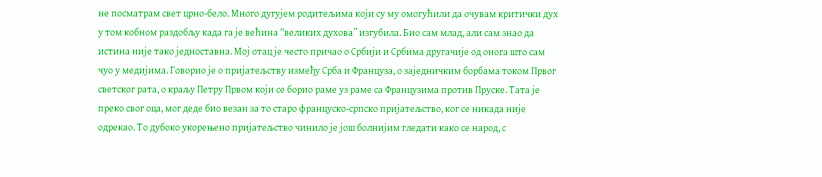не посматрам свет црно-бело. Много дугујем родитељима који су му омогућили да очувам критички дух у том кобном раздобљу када га је већина “великих духова” изгубила. Био сам млад, али сам знао да истина није тако једноставна. Мој отац је често причао о Србији и Србима другачије од онога што сам чуо у медијима. Говорио је о пријатељству између Срба и Француза, о заједничким борбама током Првог светског рата, о краљу Петру Првом који се борио раме уз раме са Французима против Пруске. Тата је преко свог оца, мог деде био везан за то старо француско-српско пријатељство, ког се никада није одрекао. То дубоко укорењено пријатељство чинило је још болнијим гледати како се народ, с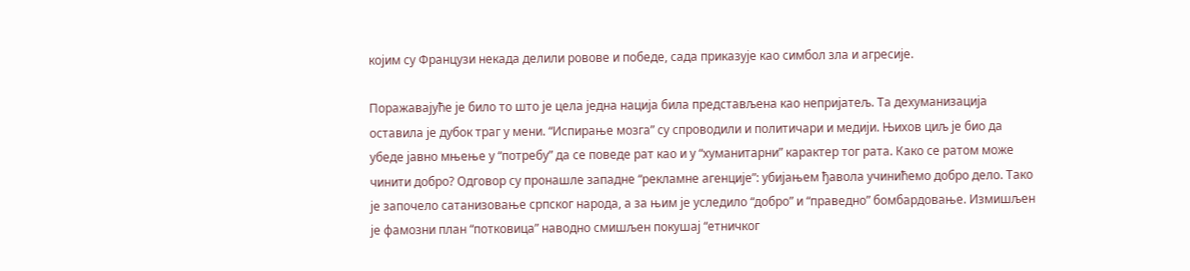којим су Французи некада делили ровове и победе, сада приказује као симбол зла и агресије.

Поражавајуће је било то што је цела једна нација била представљена као непријатељ. Та дехуманизација оставила је дубок траг у мени. “Испирање мозга” су спроводили и политичари и медији. Њихов циљ је био да убеде јавно мњење у “потребу” да се поведе рат као и у “хуманитарни” карактер тог рата. Како се ратом може чинити добро? Одговор су пронашле западне “рекламне агенције”: убијањем ђавола учинићемо добро дело. Тако је започело сатанизовање српског народа, а за њим је уследило “добро” и “праведно” бомбардовање. Измишљен је фамозни план “потковица” наводно смишљен покушај “етничког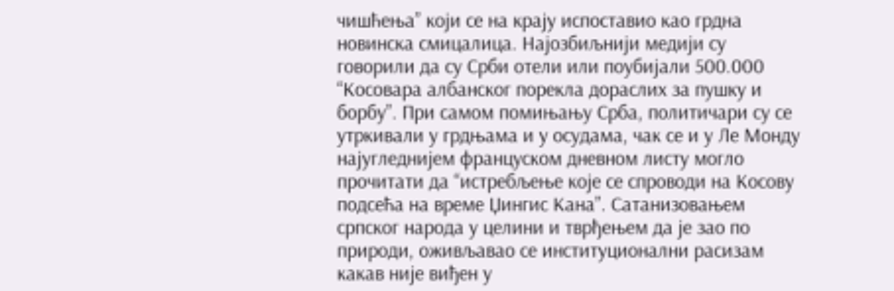чишћења” који се на крају испоставио као грдна новинска смицалица. Најозбиљнији медији су говорили да су Срби отели или поубијали 500.000 “Косовара албанског порекла дораслих за пушку и борбу”. При самом помињању Срба, политичари су се утркивали у грдњама и у осудама, чак се и у Ле Монду најугледнијем француском дневном листу могло прочитати да “истребљење које се спроводи на Косову подсећа на време Џингис Кана”. Сатанизовањем српског народа у целини и тврђењем да је зао по природи, оживљавао се институционални расизам какав није виђен у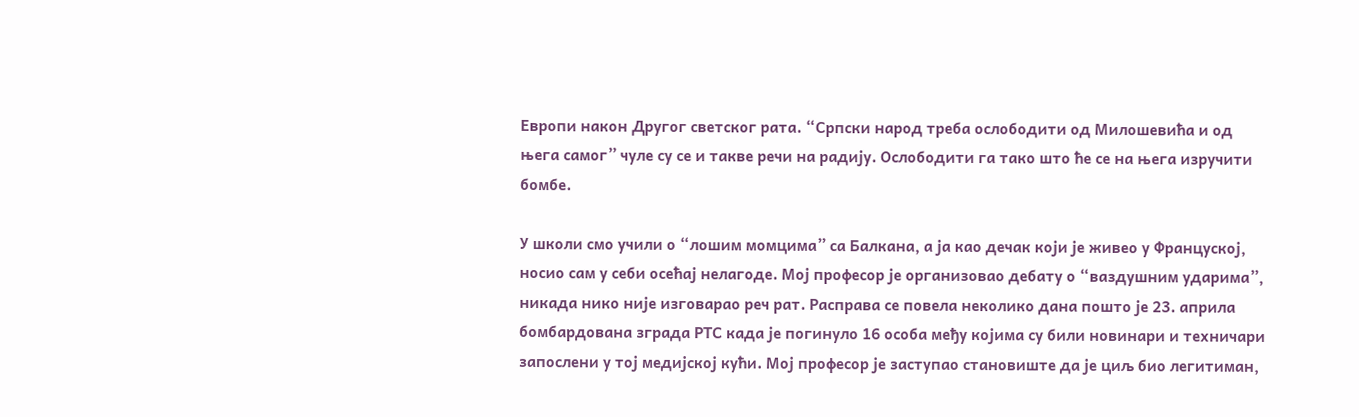Европи након Другог светског рата. “Српски народ треба ослободити од Милошевића и од њега самог” чуле су се и такве речи на радију. Ослободити га тако што ће се на њега изручити бомбе.

У школи смо учили о “лошим момцима” са Балкана, а ја као дечак који је живео у Француској, носио сам у себи осећај нелагоде. Мој професор је организовао дебату о “ваздушним ударима”, никада нико није изговарао реч рат. Расправа се повела неколико дана пошто је 23. априла бомбардована зграда РТС када је погинуло 16 особа међу којима су били новинари и техничари запослени у тој медијској кући. Мој професор је заступао становиште да је циљ био легитиман,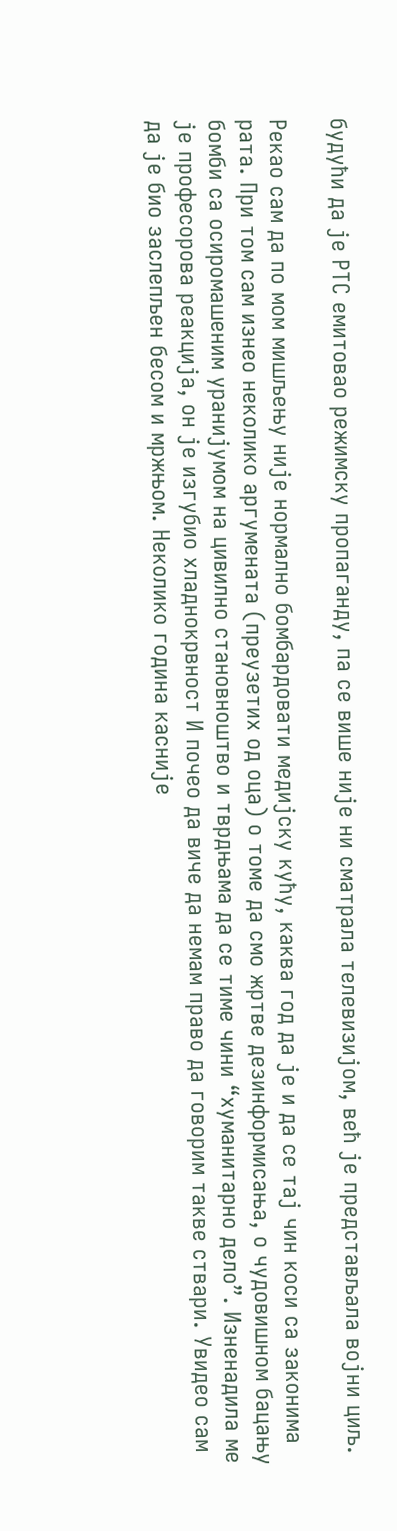будући да је РТС емитовао режимску пропаганду, па се више није ни сматрала телевизијом, већ је представљала војни циљ.

Рекао сам да по мом мишљењу није нормално бомбардовати медијску кућу, каква год да је и да се тај чин коси са законима рата. При том сам изнео неколико аргумената (преузетих од оца) о томе да смо жртве дезинформисања, о чудовишном бацању бомби са осиромашеним уранијумом на цивилно становноштво и тврдњама да се тиме чини “хуманитарно дело”. Изненадила ме је професорова реакција, он је изгубио хладнокрвност И почео да виче да немам право да говорим такве ствари. Увидео сам да је био заслепљен бесом и мржњом. Неколико година касније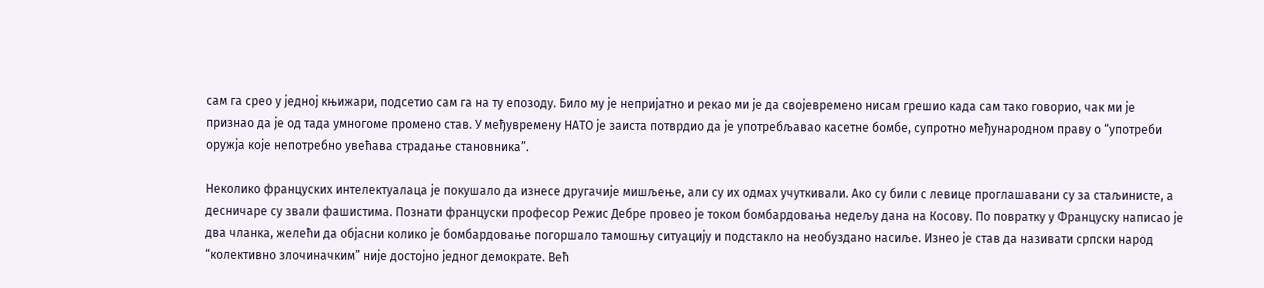сам га срео у једној књижари, подсетио сам га на ту епозоду. Било му је непријатно и рекао ми је да својевремено нисам грешио када сам тако говорио, чак ми је признао да је од тада умногоме промено став. У међувремену НАТО је заиста потврдио да је употребљавао касетне бомбе, супротно међународном праву о “употреби оружја које непотребно увећава страдање становника”.

Неколико француских интелектуалаца је покушало да изнесе другачије мишљење, али су их одмах учуткивали. Ако су били с левице проглашавани су за стаљинисте, а десничаре су звали фашистима. Познати француски професор Режис Дебре провео је током бомбардовања недељу дана на Косову. По повратку у Француску написао је два чланка, желећи да објасни колико је бомбардовање погоршало тамошњу ситуацију и подстакло на необуздано насиље. Изнео је став да називати српски народ “колективно злочиначким” није достојно једног демократе. Већ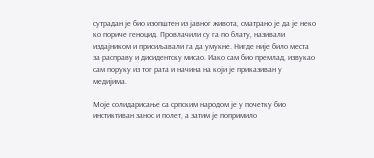сутрадан је био изопштен из јавног живота, сматрано је да је неко ко пориче геноцид. Провлачили су га по блату, називали издајником и присиљавали га да умукне. Нигде није било места за расправу и дисидентску мисао. Иако сам био премлад, извукао сам поруку из тог рата и начина на који је приказиван у медијима.

Моје солидарисање са српским народом је у почетку био инстиктиван занос и полет, а затим је попримило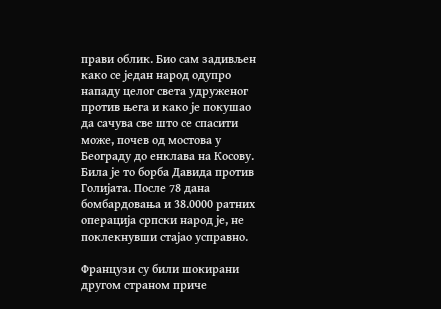прави облик. Био сам задивљен како се један народ одупро нападу целог света удруженог против њега и како је покушао да сачува све што се спасити може, почев од мостова у Београду до енклава на Косову. Била је то борба Давида против Голијата. После 78 дана бомбардовања и 38.0000 ратних операција српски народ је, не поклекнувши стајао усправно.

Французи су били шокирани другом страном приче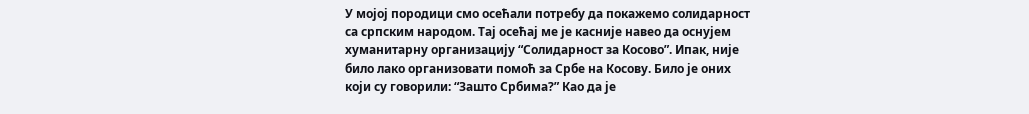У мојој породици смо осећали потребу да покажемо солидарност са српским народом. Тај осећај ме је касније навео да оснујем хуманитарну организацију “Солидарност за Косово”. Ипак, није било лако организовати помоћ за Србе на Косову. Било је оних који су говорили: “Зашто Србима?” Као да је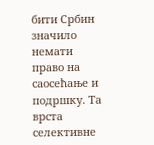бити Србин значило немати право на саосећање и подршку. Та врста селективне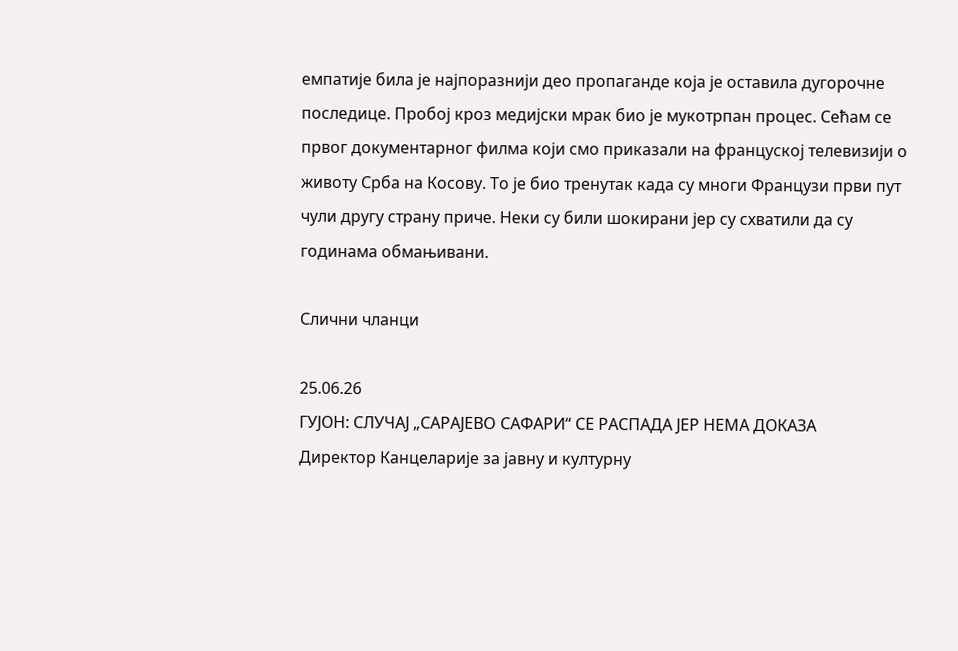емпатије била је најпоразнији део пропаганде која је оставила дугорочне последице. Пробој кроз медијски мрак био је мукотрпан процес. Сећам се првог документарног филма који смо приказали на француској телевизији о животу Срба на Косову. То је био тренутак када су многи Французи први пут чули другу страну приче. Неки су били шокирани јер су схватили да су годинама обмањивани.

Слични чланци

25.06.26
ГУЈОН: СЛУЧАЈ „САРАЈЕВO САФАРИ“ СЕ РАСПАДА ЈЕР НЕМА ДОКАЗА
Директор Канцеларије за јавну и културну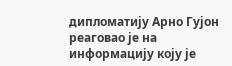дипломатију Арно Гујон реаговао је на информацију коју је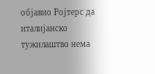објавио Ројтерс да италијанско тужилаштво нема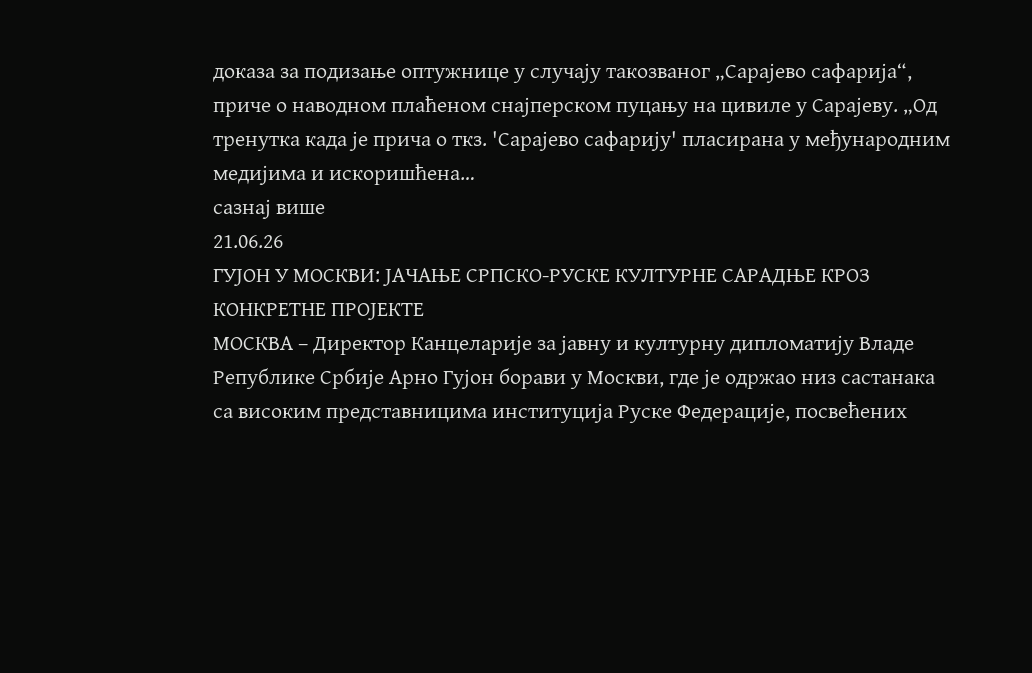доказа за подизање оптужнице у случају такозваног „Сарајево сафарија“, приче о наводном плаћеном снајперском пуцању на цивиле у Сарајеву. „Од тренутка када је прича о ткз. 'Сарајево сафарију' пласирана у међународним медијима и искоришћена…
сазнај више
21.06.26
ГУЈОН У МОСКВИ: ЈАЧАЊЕ СРПСКО-РУСКЕ КУЛТУРНЕ САРАДЊЕ КРОЗ КОНКРЕТНЕ ПРОЈЕКТЕ
МОСКВА – Директор Канцеларије за јавну и културну дипломатију Владе Републике Србије Арно Гујон борави у Москви, где је одржао низ састанака са високим представницима институција Руске Федерације, посвећених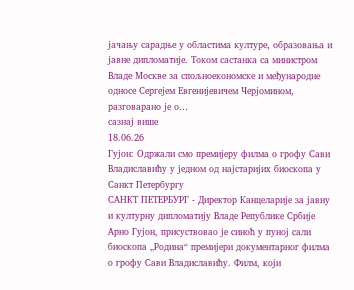јачању сарадње у областима културе, образовања и јавне дипломатије. Током састанка са министром Владе Москве за спољноекономске и међународне односе Сергејем Евгенијевичем Черјомином, разговарано је о…
сазнај више
18.06.26
Гујон: Одржали смо премијеру филма о грофу Сави Владиславићу у једном од најстаријих биоскопа у Санкт Петербургу
САНКТ ПЕТЕРБУРГ - Директор Канцеларије за јавну и културну дипломатију Владе Републике Србије Арно Гујон, присуствовао је синоћ у пуној сали биоскопа „Родина“ премијери документарног филма о грофу Сави Владиславићу. Филм, који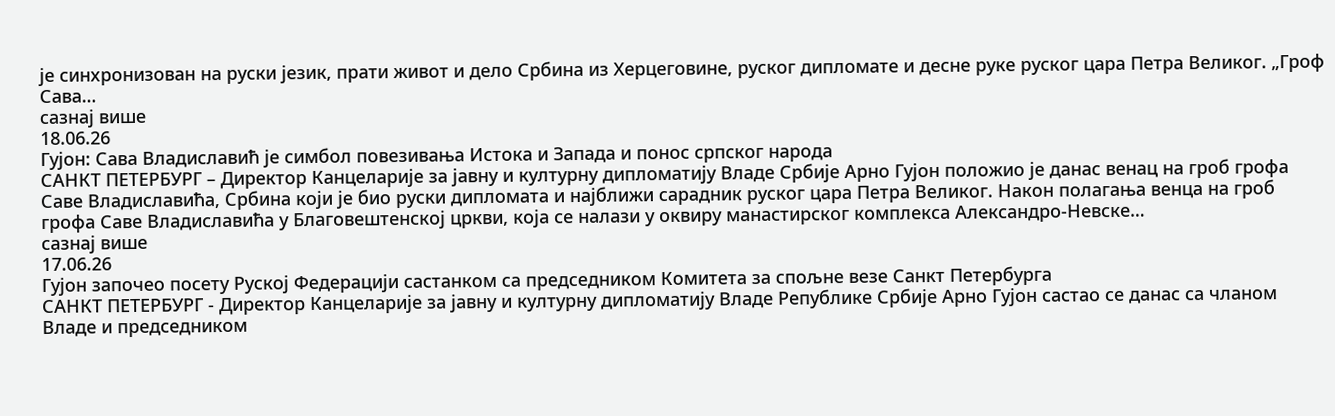је синхронизован на руски језик, прати живот и дело Србина из Херцеговине, руског дипломате и десне руке руског цара Петра Великог. „Гроф Сава…
сазнај више
18.06.26
Гујон: Сава Владиславић је симбол повезивања Истока и Запада и понос српског народа
САНКТ ПЕТЕРБУРГ – Директор Канцеларије за јавну и културну дипломатију Владе Србије Арно Гујон положио је данас венац на гроб грофа Саве Владиславића, Србина који је био руски дипломата и најближи сарадник руског цара Петра Великог. Након полагања венца на гроб грофа Саве Владиславића у Благовештенској цркви, која се налази у оквиру манастирског комплекса Александро-Невске…
сазнај више
17.06.26
Гујон започео посету Руској Федерацији састанком са председником Комитета за спољне везе Санкт Петербурга
САНКТ ПЕТЕРБУРГ - Директор Канцеларије за јавну и културну дипломатију Владе Републике Србије Арно Гујон састао се данас са чланом Владе и председником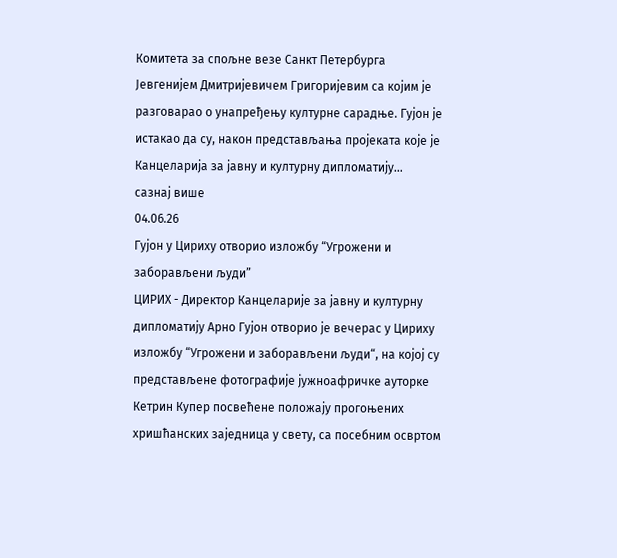Комитета за спољне везе Санкт Петербурга Јевгенијем Дмитријевичем Григоријевим са којим је разговарао о унапређењу културне сарадње. Гујон је истакао да су, након представљања пројеката које је Канцеларија за јавну и културну дипломатију…
сазнај више
04.06.26
Гујон у Цириху отворио изложбу “Угрожени и заборављени људи”
ЦИРИХ - Директор Канцеларије за јавну и културну дипломатију Арно Гујон отворио је вечерас у Цириху изложбу “Угрожени и заборављени људи“, на којој су представљене фотографије јужноафричке ауторке Кетрин Купер посвећене положају прогоњених хришћанских заједница у свету, са посебним освртом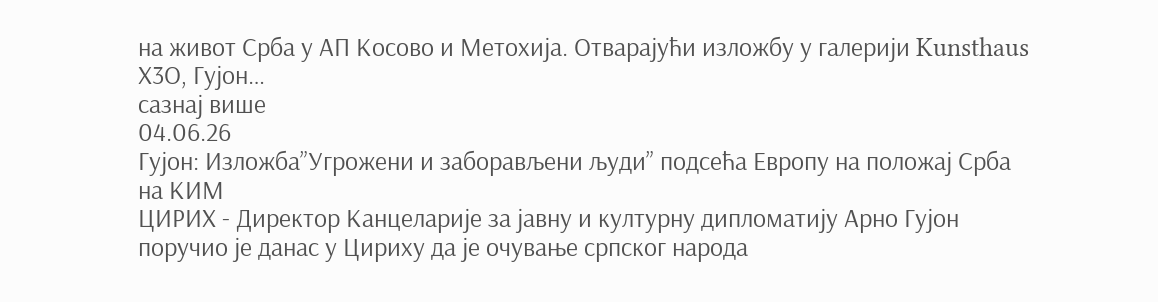на живот Срба у АП Косово и Метохија. Отварајући изложбу у галерији Kunsthaus Х3О, Гујон…
сазнај више
04.06.26
Гујон: Изложба”Угрожени и заборављени људи” подсећа Европу на положај Срба на КИМ
ЦИРИХ - Директор Канцеларије за јавну и културну дипломатију Арно Гујон поручио је данас у Цириху да је очување српског народа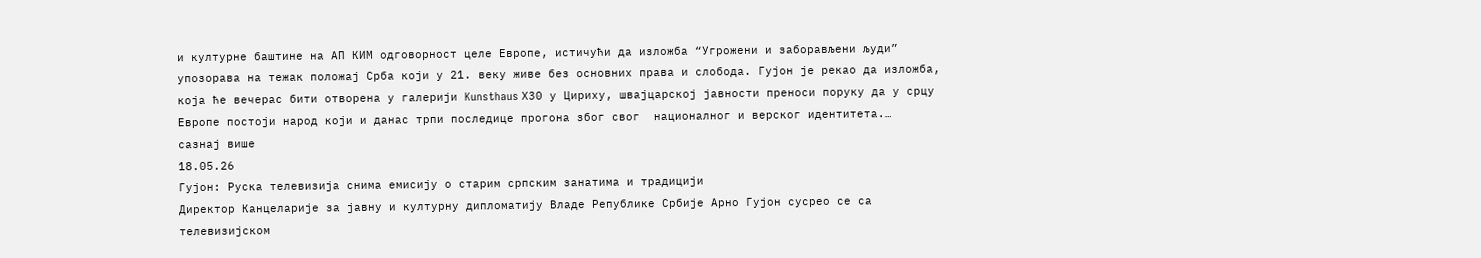и културне баштине на АП КИМ одговорност целе Европе, истичући да изложба “Угрожени и заборављени људи” упозорава на тежак положај Срба који у 21. веку живе без основних права и слобода. Гујон је рекао да изложба, која ће вечерас бити отворена у галерији Kunsthaus Х30 у Цириху, швајцарској јавности преноси поруку да у срцу Европе постоји народ који и данас трпи последице прогона због свог  нациoналног и верског идентитета.…
сазнај више
18.05.26
Гујон: Руска телевизија снима емисију о старим српским занатима и традицији
Директор Канцеларије за јавну и културну дипломатију Владе Републике Србије Арно Гујон сусрео се са телевизијском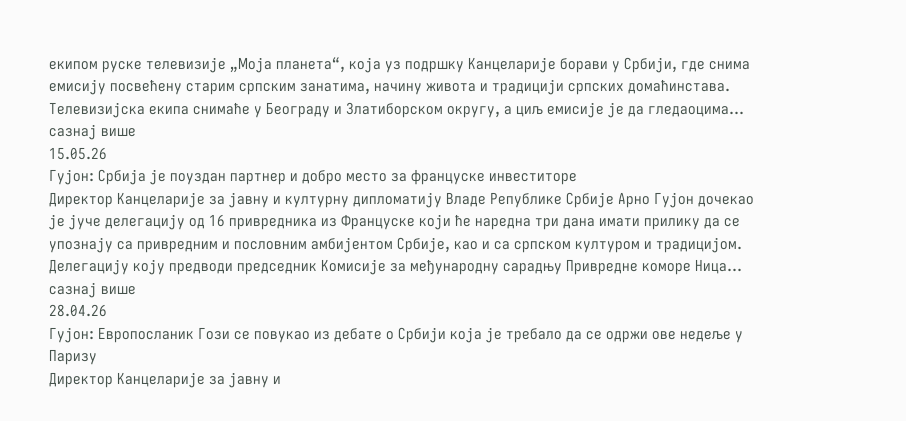екипом руске телевизије „Моја планета“, која уз подршку Канцеларије борави у Србији, где снима емисију посвећену старим српским занатима, начину живота и традицији српских домаћинстава. Телевизијска екипа снимаће у Београду и Златиборском округу, а циљ емисије је да гледаоцима…
сазнај више
15.05.26
Гујон: Србија је поуздан партнер и добро место за француске инвеститоре
Директор Канцеларије за јавну и културну дипломатију Владе Републике Србије Арно Гујон дочекао је јуче делегацију од 16 привредника из Француске који ће наредна три дана имати прилику да се упознају са привредним и пословним амбијентом Србије, као и са српском културом и традицијом. Делегацију коју предводи председник Комисије за међународну сарадњу Привредне коморе Ница…
сазнај више
28.04.26
Гујон: Европосланик Гози се повукао из дебате о Србији која је требало да се одржи ове недеље у Паризу
Директор Канцеларије за јавну и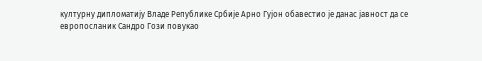културну дипломатију Владе Републике Србије Арно Гујон обавестио је данас јавност да се европосланик Сандро Гози повукао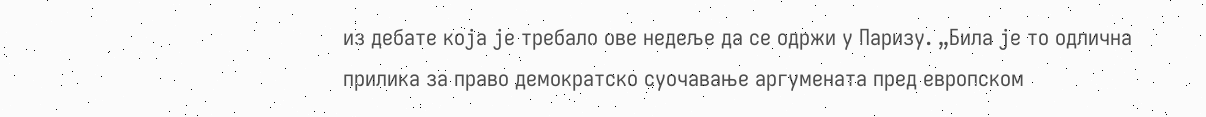из дебате која је требало ове недеље да се одржи у Паризу. „Била је то одлична прилика за право демократско суочавање аргумената пред европском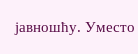јавношћу. Уместо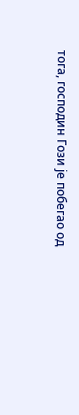тога, господин Гози је побегао од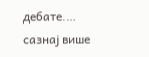дебате.…
сазнај више